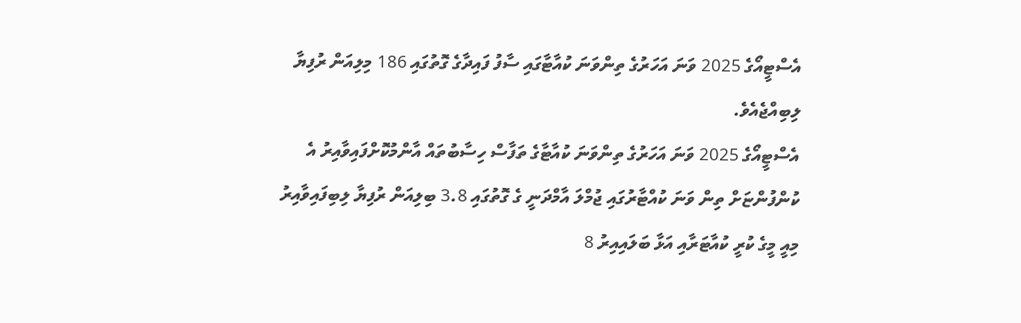އެސްޓީއޯގެ 2025 ވަނަ އަހަރުގެ ތިންވަނަ ކުއާޓާގައި ސާފު ފައިދާގެ ގޮތުގައި 186 މިލިއަން ރުފިޔާ ލިބިއްޖެއެވެ.
އެސްޓީއޯގެ 2025 ވަނަ އަހަރުގެ ތިންވަނަ ކުއާޓާގެ ތަފާސް ހިސާބުތައް އާންމުކޮށްފައިވާއިރު އެ ކުންފުންޏަށް ތިން ވަނަ ކުއްޓާރުގައި ޖުމްލަ އާމްދަނީ ގެ ގޮތުގައި 3.8 ބިލިއަން ރުފިޔާ ލިބިފައިވާއިރު މިއީ މީގެ ކުރީ ކުއާޓަރާއި އަޅާ ބަލައިއިރު 8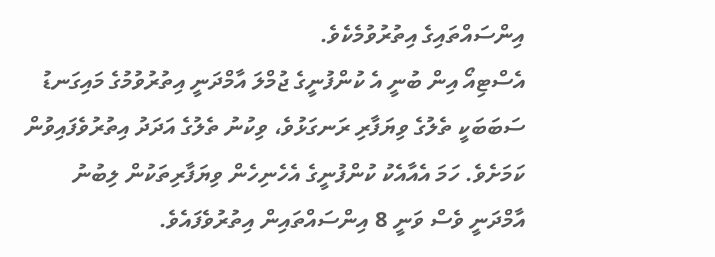އިންސައްތައިގެ އިތުރުވުމެކެވެ.
އެސްޓިއޯ އިން ބުނީ އެ ކުންފުނީގެ ޖުމްލަ އާމްދަނީ އިތުރުވުމުގެ މައިގަނޑު ސަބަބަކީ ތެލުގެ ވިޔަފާރި ރަނގަޅުވެ، ވިކުނު ތެލުގެ އަދަދު އިތުރުވެފައިވުން ކަމަށެވެ. ހަމަ އެއާއެކު ކުންފުނީގެ އެހެނިހެން ވިޔަފާރިތަކުން ލިބުނު އާމްދަނީ ވެސް ވަނީ 8 އިންސައްތައިން އިތުރުވެފައެވެ.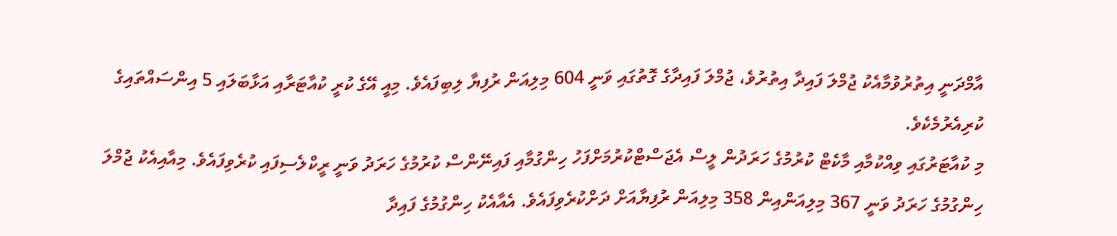އާމްދަނީ އިތުރުވުމާއެކު ޖުމްލަ ފައިދާ އިތުރުވެ، ޖުމްލަ ފައިދާގެ ގޮތުގައި ވަނީ 604 މިލިއަން ރުފިޔާ ލިބިފައެވެ. މިއީ އޭގެ ކުރީ ކުއާޓަރާއި އަޅާބަލައި 5 އިންސައްތައިގެ ކުރިއެރުމެކެވެ.
މި ކުއާޓަރުގައި ވިއްކުމާއި މާކެޓް ކުރުމުގެ ހަރަދުން ލީސް އެޖަސްޓްކުރުމަށްފަހު ހިންގުމާއި ފައިނޭންސް ކުރުމުގެ ހަރަދު ވަނީ ރީކްލެސިފައި ކުރެވިފައެވެ. މިއާއިއެކު ޖުމްލަ ހިންގުމުގެ ހަރަދު ވަނީ 367 މިލިއަންއިން 358 މިލިއަން ރުފިޔާއަށް ދަށްކުރެވިފައެވެ. އެއާއެކު ހިންގުމުގެ ފައިދާ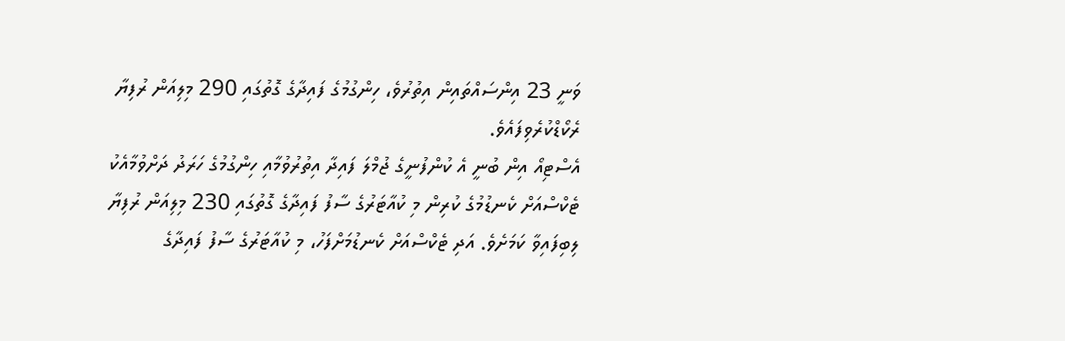ވަނީ 23 އިންސައްތައިން އިތުރުވެ، ހިންގުމުގެ ފައިދާގެ ގޮތުގައި 290 މިލިއަން ރުފިޔާ ރެކޯޑްކުރެވިފައެވެ.
އެސްޓިއޯ އިން ބުނީ އެ ކުންފުނީގެ ޖުމްލަ ފައިދާ އިތުރުވުމާއި ހިންގުމުގެ ހަރަދު ދަށްވުމާއެކު ޓެކްސްއަށް ކެނޑުމުގެ ކުރިން މި ކުއާޓަރުގެ ސާފު ފައިދާގެ ގޮތުގައި 230 މިލިއަން ރުފިޔާ ލިބިފައިވާ ކަމަށެވެ. އަދި ޓެކްސްއަށް ކެނޑުމަށްފަހު، މި ކުއާޓަރުގެ ސާފު ފައިދާގެ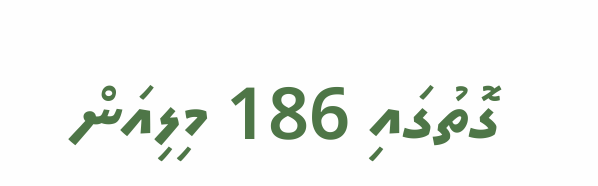ގޮތުގައި 186 މިލިއަން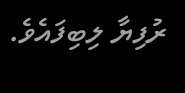ރުފިޔާ ލިބިފައެވެ.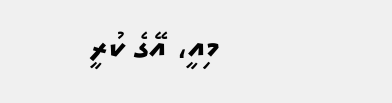މިއީ، އޭގެ ކުރީ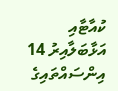ކުއާޓާއި އަޅާބަލާއިރު 14 އިންސައްތައިގެ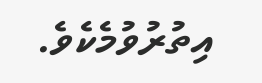އިތުރުވުމެކެވެ.